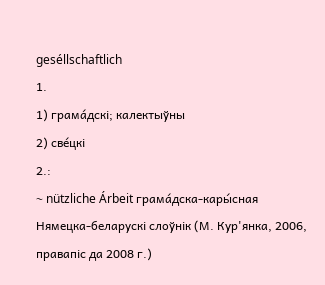geséllschaftlich
1.
1) грама́дскі; калектыўны
2) све́цкі
2.:
~ nützliche Árbeit грама́дска-кары́сная
Нямецка-беларускі слоўнік (М. Кур'янка, 2006, правапіс да 2008 г.)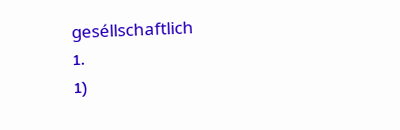geséllschaftlich
1.
1)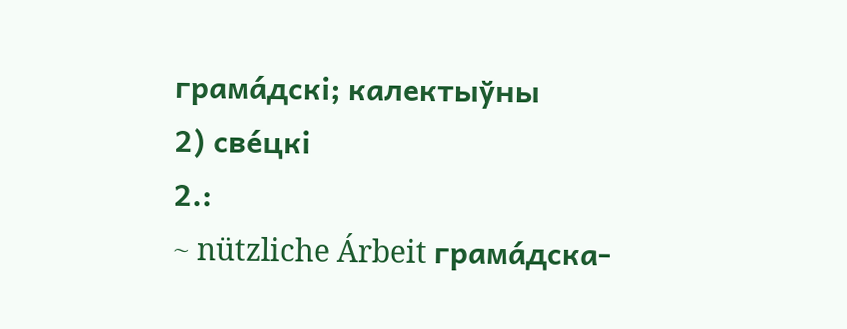грама́дскі; калектыўны
2) све́цкі
2.:
~ nützliche Árbeit грама́дска-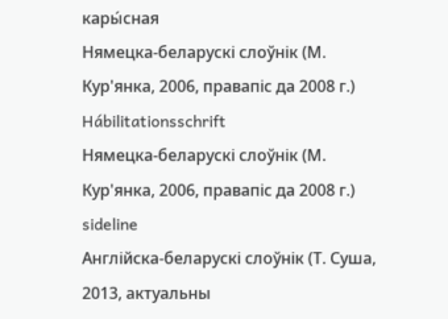кары́сная
Нямецка-беларускі слоўнік (М. Кур'янка, 2006, правапіс да 2008 г.)
Hábilitationsschrift
Нямецка-беларускі слоўнік (М. Кур'янка, 2006, правапіс да 2008 г.)
sideline
Англійска-беларускі слоўнік (Т. Суша, 2013, актуальны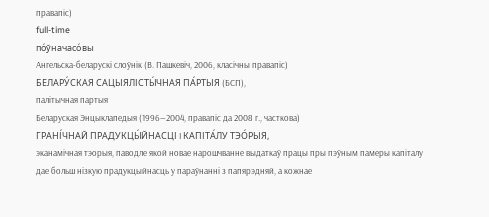правапіс)
full-time
по́ўначасо́вы
Ангельска-беларускі слоўнік (В. Пашкевіч, 2006, класічны правапіс)
БЕЛАРУ́СКАЯ САЦЫЯЛІСТЫ́ЧНАЯ ПА́РТЫЯ (БСП),
палітычная партыя
Беларуская Энцыклапедыя (1996—2004, правапіс да 2008 г., часткова)
ГРАНІ́ЧНАЙ ПРАДУКЦЫ́ЙНАСЦІ І КАПІТА́ЛУ ТЭО́РЫЯ,
эканамічная тэорыя, паводле якой новае нарошчванне выдаткаў працы пры пэўным памеры капіталу дае больш нізкую прадукцыйнасць у параўнанні з папярэдняй, а кожнае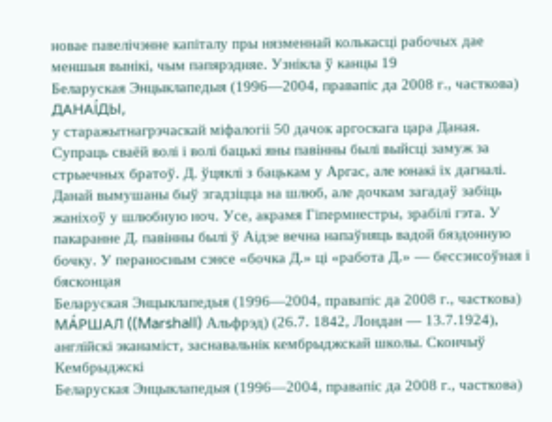новае павелічэнне капіталу пры нязменнай колькасці рабочых дае меншыя вынікі, чым папярэдняе. Узнікла ў канцы 19
Беларуская Энцыклапедыя (1996—2004, правапіс да 2008 г., часткова)
ДАНАІ́ДЫ,
у старажытнагрэчаскай міфалогіі 50 дачок аргоскага цара Даная. Супраць сваёй волі і волі бацькі яны павінны былі выйсці замуж за стрыечных братоў. Д. ўцяклі з бацькам у Аргас, але юнакі іх дагналі. Данай вымушаны быў згадзіцца на шлюб, але дочкам загадаў забіць жаніхоў у шлюбную ноч. Усе, акрамя Гіпермнестры, зрабілі гэта. У пакаранне Д. павінны былі ў Аідзе вечна напаўняць вадой бяздонную бочку. У пераносным сэнсе «бочка Д.» ці «работа Д.» — бессэнсоўная і бясконцая
Беларуская Энцыклапедыя (1996—2004, правапіс да 2008 г., часткова)
МА́РШАЛ ((Marshall) Альфрэд) (26.7. 1842, Лондан — 13.7.1924),
англійскі эканаміст, заснавальнік кембрыджскай школы. Скончыў Кембрыджскі
Беларуская Энцыклапедыя (1996—2004, правапіс да 2008 г., часткова)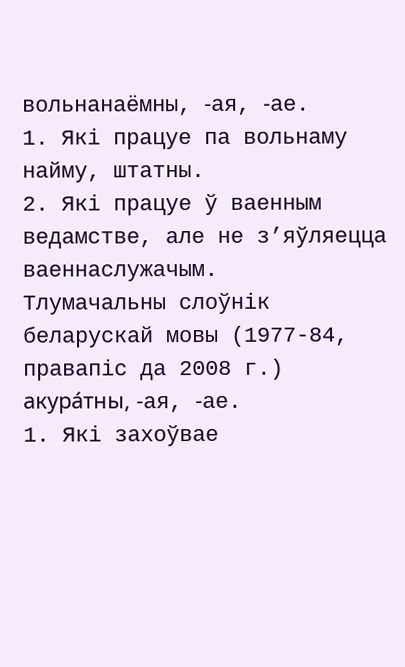вольнанаёмны, ‑ая, ‑ае.
1. Які працуе па вольнаму найму, штатны.
2. Які працуе ў ваенным ведамстве, але не з’яўляецца ваеннаслужачым.
Тлумачальны слоўнік беларускай мовы (1977-84, правапіс да 2008 г.)
акура́тны, ‑ая, ‑ае.
1. Які захоўвае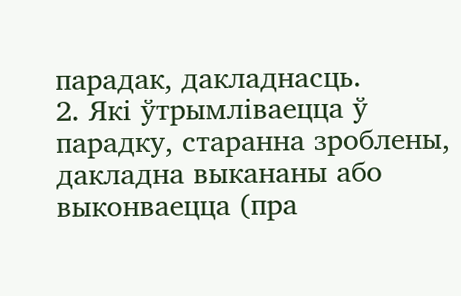парадак, дакладнасць.
2. Які ўтрымліваецца ў парадку, старанна зроблены, дакладна выкананы або выконваецца (пра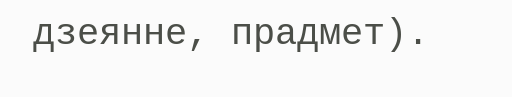дзеянне, прадмет).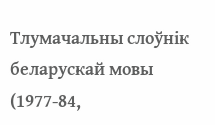Тлумачальны слоўнік беларускай мовы (1977-84,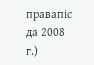правапіс да 2008 г.)